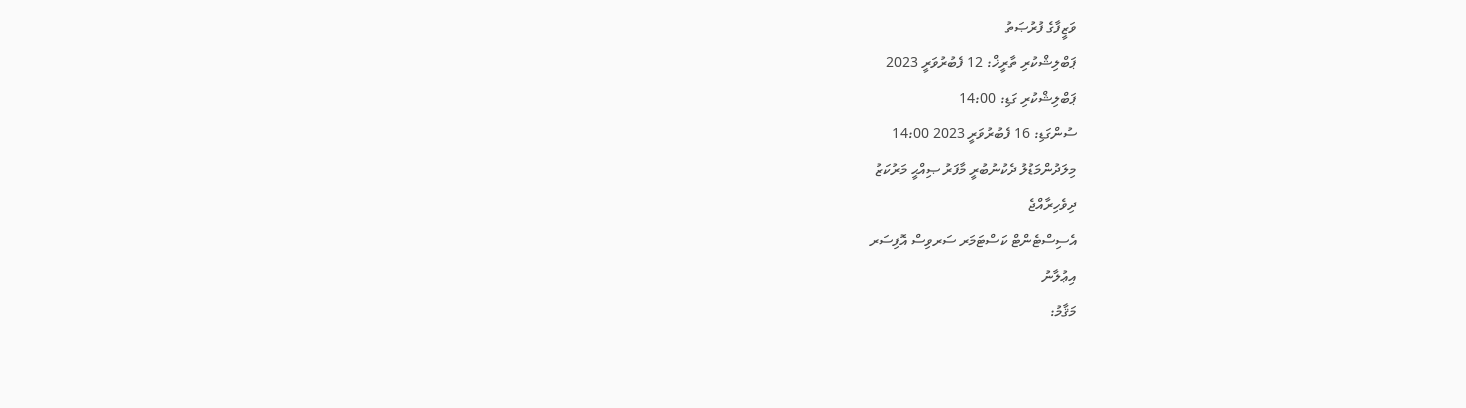ވަޒީފާގެ ފުރުޞަތު
ޕަބްލިޝްކުރި ތާރީޚް: 12 ފެބުރުވަރީ 2023
ޕަބްލިޝްކުރި ގަޑި: 14:00
ސުންގަޑި: 16 ފެބުރުވަރީ 2023 14:00
މިލަދުންމަޑުލު ދެކުނުބުރީ މާފަރު ޞިއްޙީ މަރުކަޒު
ދިވެހިރާއްޖެ
އެސިސްޓެންޓް ކަސްޓަމަރ ސަރވިސް އޮފިސަރ
އިޢުލާނު
މަޤާމު: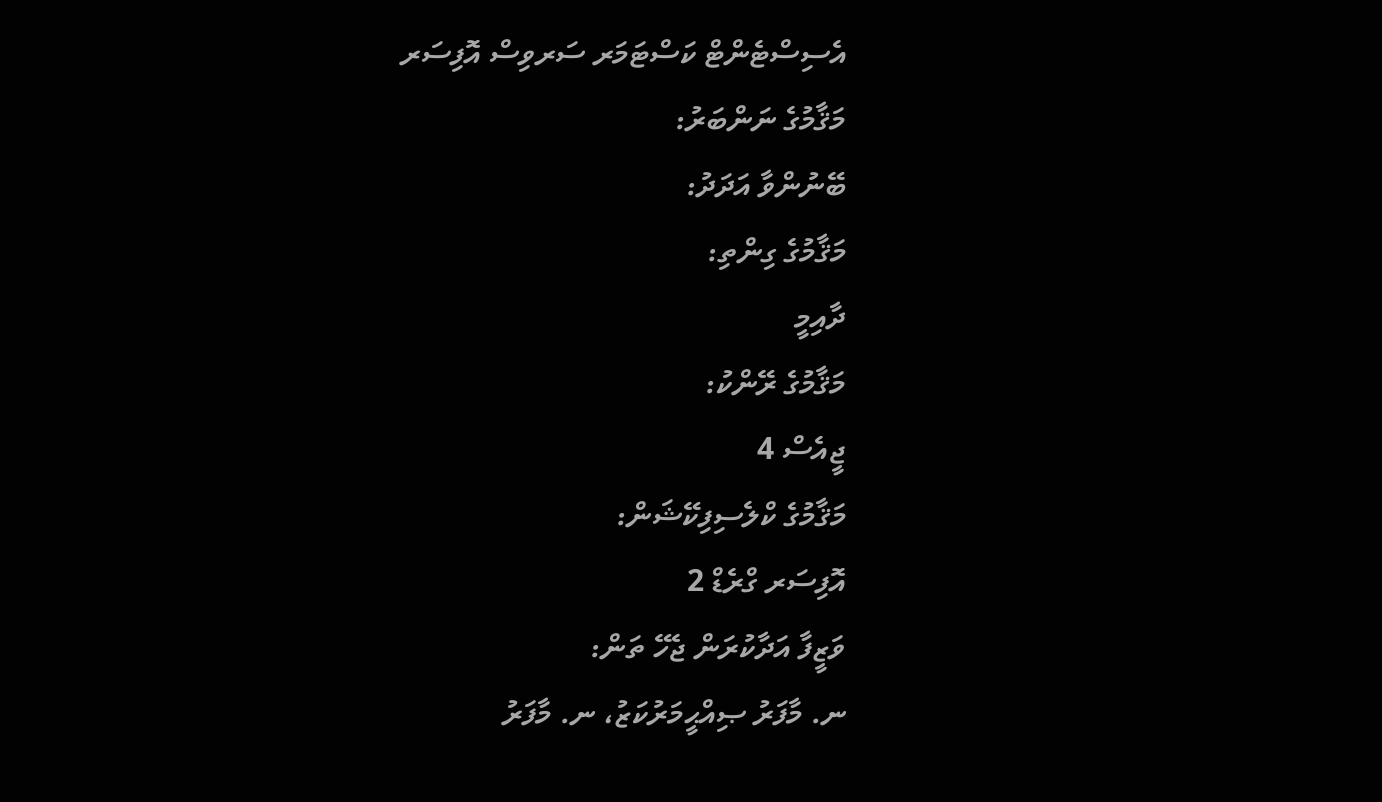އެސިސްޓެންޓް ކަސްޓަމަރ ސަރވިސް އޮފިސަރ
މަޤާމުގެ ނަންބަރު:
ބޭނުންވާ އަދަދު:
މަޤާމުގެ ގިންތި:
ދާއިމީ
މަޤާމުގެ ރޭންކު:
ޖީއެސް 4
މަޤާމުގެ ކްލެސިފިކޭޝަން:
އޮފިސަރ ގްރެޑް 2
ވަޒީފާ އަދާކުރަން ޖެހޭ ތަން:
ނ. މާފަރު ޞިއްޙީމަރުކަޒު، ނ. މާފަރު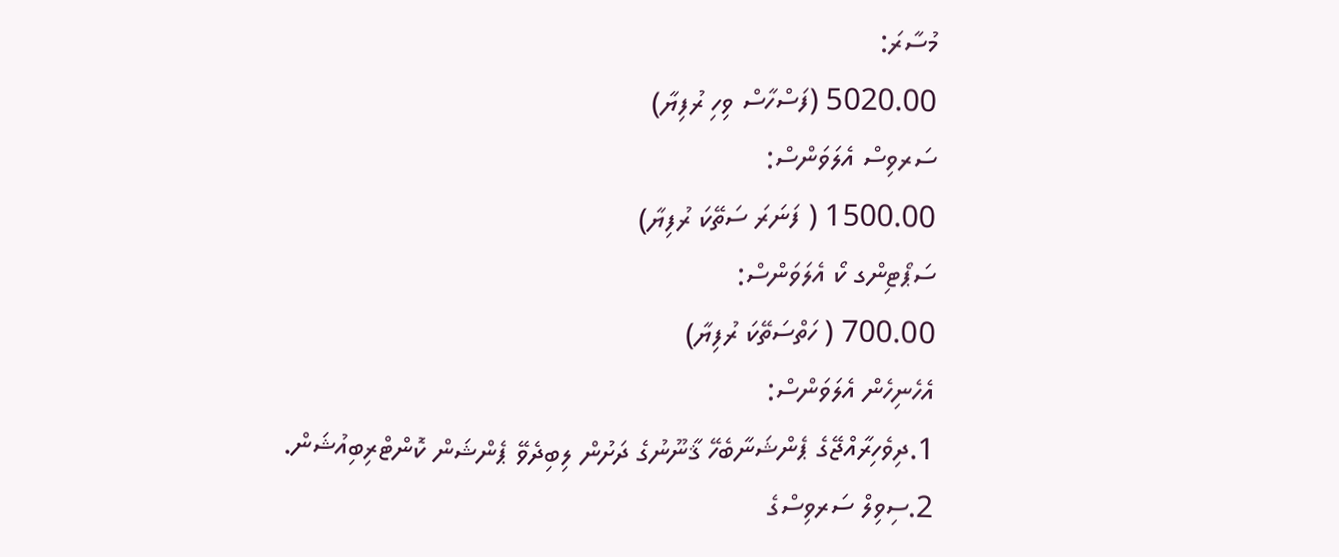މުސާރަ:
5020.00 (ފަސްހާސް ވިހި ރުފިޔާ)
ސަރވިސް އެލަވަންސް:
1500.00 ( ފަނަރަ ސަތޭކަ ރުފިޔާ)
ސަޕޯޓިންގ ކޯ އެލަވަންސް:
700.00 ( ހަތްސަތޭކަ ރުފިޔާ)
އެހެނިހެން އެލަވަންސް:
1.ދިވެހިރާއްޖޭގެ ޕެންޝަނާބެހޭ ޤާނޫނުގެ ދަށުން ލިބިދެވޭ ޕެންޝަން ކޮންޓްރިބިއުޝަން.
2.ސިވިލް ސަރވިސްގެ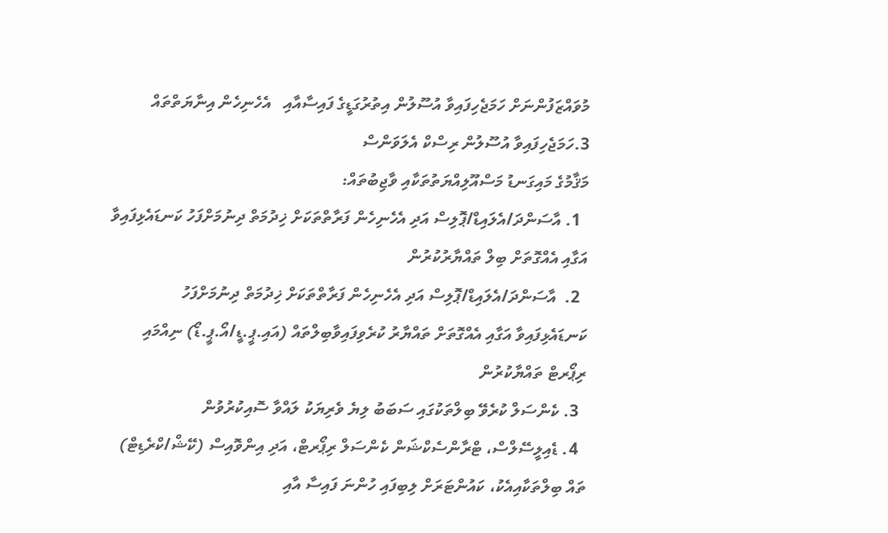މުވައްޒަފުންނަށް ހަމަޖެހިފައިވާ އުސޫލުން އިތުރުގަޑީގެ ފައިސާއާއި   އެހެނިހެން އިނާޔަތްތައް
3.ހަމަޖެހިފައިވާ އުސޫލުން ރިސްކް އެލަވަންސް
މަޤާމުގެ މައިގަނޑު މަސްއޫލިއްޔަތުތަކާއި ވާޖިބުތައް:
  1. އާސަންދަ/އެލައިޑް/ޕޮލިސް އަދި އެހެނިހެން ފަރާތްތަކަށް ޚިދުމަތް ދިނުމަށްފަހު ކަނޑައެޅިފައިވާ އަގާއި އެއްގޮތަށް ބިލް ތައްޔާރުކުރުން
  2.  އާސަންދަ/އެލައިޑް/ޕޮލިސް އަދި އެހެނިހެން ފަރާތްތަކަށް ޚިދުމަތް ދިނުމަށްފަހު ކަނޑައެޅިފައިވާ އަގާއި އެއްގޮތަށް ތައްޔާރު ކުރެވިފައިވާބިލްތައް (އައި.ޕީ.ޑީ/އޯ.ޕީ.ޑޯ) ނިއްމައި ރިޕޯރޓް ތައްޔާކުރުން
  3. ކެންސަލް ކުރެވޭ ބިލްތަކުގައި ސަބަބު ލިޔެ ވެރިޔަކު ލައްވާ ސޮއިކުރުވުން
  4. ޑެއިލީސޭލްސް، ޓްރާންސެކްޝަން ކެންސަލް ރިޕޯރޓް، އަދި އިންވޮއިސް (ކޭޝް/ކްރެޑިޓް) ތައް ބިލްތަކާއިއެކު، ކައުންޓަރަށް ލިބިފައި ހުންނަ ފައިސާ އާއި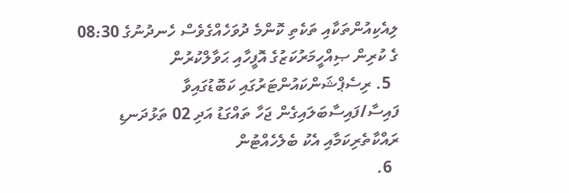ލިއެކިއުންތަކާއި ތަކެތި ކޮންމެ ދުވަހެއްގެވެސް ހެނދުނުގެ 08:30 ގެ ކުރިން ޞިއްހީމަރުކަޒުގެ އޮފީހާއި ޙަވާލްކުރުން
  5. ރިސެޕްޝަންކައުންޓަރުގައި ކަބޮޑުގައިވާ ފައިސާ/ފައިސާބަލައިގެން ޖަހާ ތައްގަޑު އަދި 02 ތަޅުދަނޑި ރައްކާތެރިކަމާއި އެކު ބެލެހެއްޓުން
  6.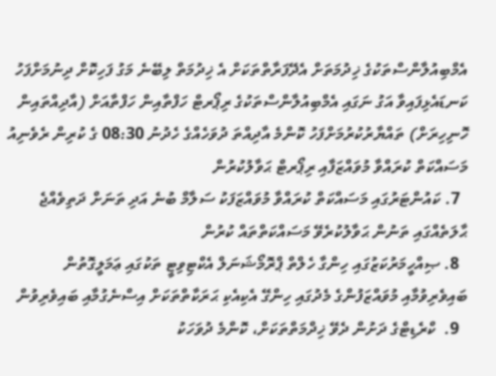އެމްބިއުލާންސްތަކުގެ ޚިދުމަތަށް އެދޭފަރާތްތަކަށް އެ ޚިދުމަތް ލިބޭނެ މަގު ފަހިކޮށް ދިނުމަށްފަހު ކަނޑައެޅިފައިވާ އަގު ނަގައި އެމްބިއުލާންސްތަކުގެ ރިޕޯރޓް ހަފްތާއިން ހަފްތާއަށް (އާދިއްތައިން ހޮނިހިރަށް) ތައްޔާރުކުރުމަށްފަހު ކޮންމެ އާދިއްތަ ދުވަހެއްގެ ހެދުނު 08:30 ގެ ކުރިން ރެވެނިއު މަސައްކަތް ކުރައްވާ މުވައްޒަފާއި ރިޕޯރޓް ޙަވާލުކުރުން
  7. ކައުންޓަރުގައި މަސައްކަތް ކުރައްވާ މުވައްޒަފަކު ސަލާމް ބުނެ އަދި ތަނަށް ދަތިވެއްޖެ ޙާލަތެއްގައި ތަނުން ޙަވާލުކުރެވޭ މަސައްކަތްތައް ކުރުން
  8. ޞިއްހީމަރުކަޒުގައި ހިންގާ ހެލްތް ޕްރޮމޯޝަނަލް އެކްޓިވިޓީ ތަކުގައި ޢަމަލީގޮތުން ބައިވެރިވުމާއި މުވައްޒަފުންގެ މެދުގައި ހިންގޭ އެކިއެކި ޙަރަކާތްތަކަށް އިސްނެގުމާއި ބައިވެރިވުން
  9.  ކްރެޑިޓްގެ ދަށުން ދެވޭ ޚިދްމަތްތަކަށް، ކޮންމެ ދުވަހަކު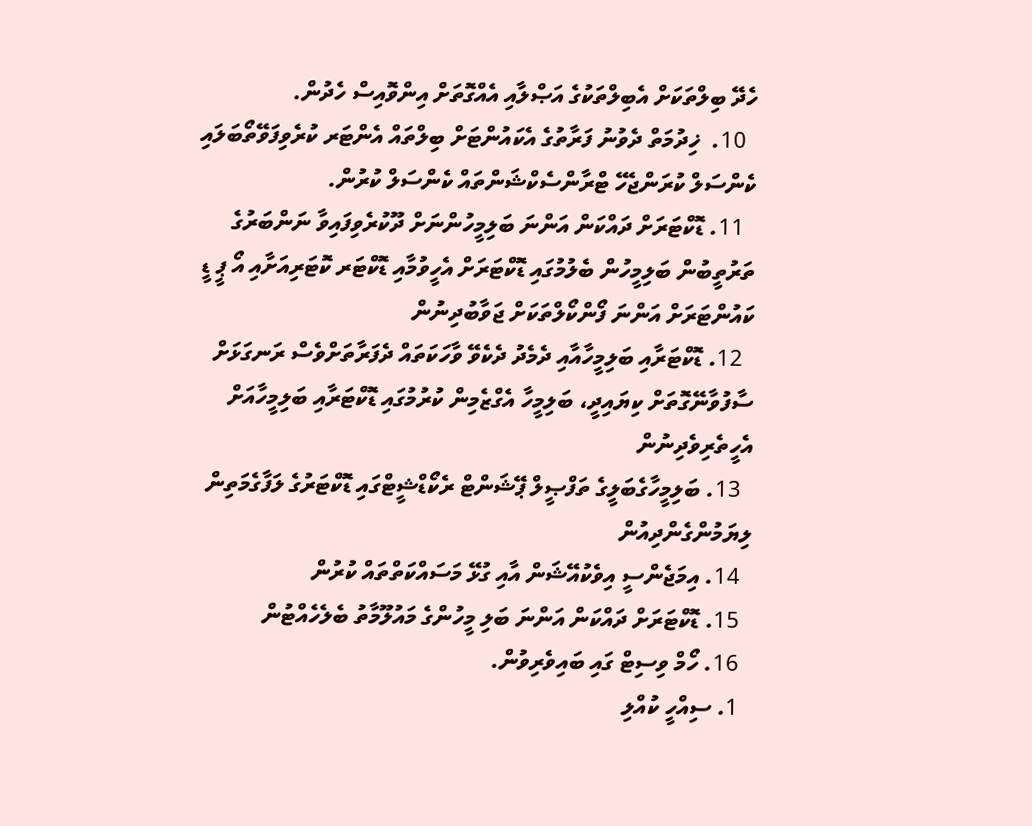ހެދޭ ބިލްތަކަށް އެބިލްތަކުގެ އަޞްލާއި އެއްގޮތަށް އިންވޮއިސް ހެދުން.
  10.  ޚިދުމަތް ދެވުނު ފަރާތުގެ އެކައުންޓަށް ބިލްތައް އެންޓަރ ކުރެވިފަވޭތޯބަލައި ކެންސަލް ކުރަންޖެހޭ ޓްރާންސެކްޝަންތައް ކެންސަލް ކުރުން.
  11. ޑޮކްޓަރަށް ދައްކަން އަންނަ ބަލިމީހުންނަށް ދޫކުރެވިފައިވާ ނަންބަރުގެ ތަރުތީބުން ބަލިމީހުން ބެލުމުގައި ޑޮކްޓަރަށް އެހީވުމާއި ޑޮކްޓަރ ކޮޓަރިއަށާއި އޯ ޕީ ޑީ ކައުންޓަރަށް އަންނަ ފޯންކޯލްތަކަށް ޖަވާބުދިނުން
  12. ޑޮކްޓަރާއި ބަލިމީހާއާއި ދެމެދު ދެކެވޭ ވާހަކަތައް ދެފަރާތަށްވެސް ރަނގަޅަށް ސާފުވާނޭގޮތަށް ކިޔައިދީ، ބަލިމީހާ އެގްޒެމިން ކުރުމުގައި ޑޮކްޓަރާއި ބަލިމީހާއަށް އެހީތެރިވެދިނުން
  13. ބަލިމީހާގެބަލީގެ ތަފްޞީލް ޕޭޝަންޓް ރެކޯޑްޝީޓްގައި ޑޮކްޓަރުގެ ލަފާގެމަތިން ލިޔަމުންގެންދިއުން
  14. އިމަޖެންސީ އިވެކުއޭޝަން އާއި ގުޅޭ މަސައްކަތްތައް ކުރުން
  15. ޑޮކްޓަރަށް ދައްކަން އަންނަ ބަލި މީހުންގެ މައުލޫމާތު ބެލެހެއްޓުން
  16. ހޯމް ވިސިޓް ގައި ބައިވެރިވުން.
  1. ސިއްހީ ކުއްލި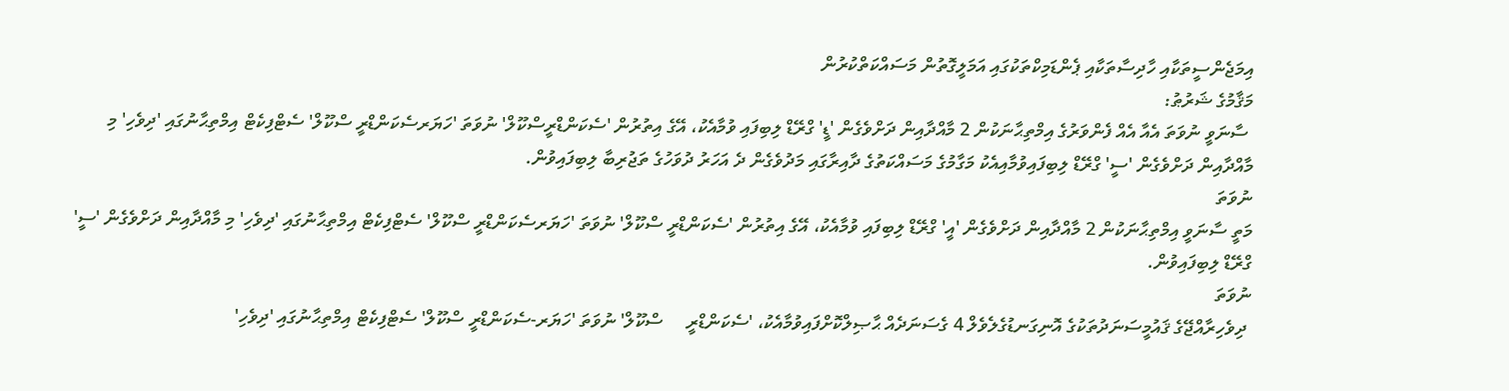އިމަޖެންސީތަކާއި ހާދިސާތަކާއި ޕެންޑަމިކްތަކުގައި އަމަލީގޮތުން މަސައްކަތްކުރުން
މަޤާމުގެ ޝަރުޠު:
 ސާނަވީ ނުވަތަ އެއާ އެއް ފެންވަރުގެ އިމްތިޙާނަކުން 2 މާއްދާއިން ދަށްވެގެން 'ޑީ' ގްރޭޑް ލިބިފައި ވުމާއެކު، އޭގެ އިތުރުން 'ސެކަންޑްރީސްކޫލް' ނުވަތަ 'ހަޔަރސެކަންޑްރީ ސްކޫލް' ސެޓްފިކެޓް އިމްތިޙާނުގައި 'ދިވެހި' މި މާއްދާއިން ދަށްވެގެން 'ސީ' ގްރޭޑް ލިބިފައިވުމާއިއެކު މަގާމުގެ މަސައްކަތުގެ ދާއިރާގައި މަދުވެގެން ދެ އަހަރު ދުވަހުގެ ތަޖުރިބާ ލިބިފައިވުން.
ނުވަތަ
މަތީ ސާނަވީ އިމްތިޙާނަކުން 2 މާއްދާއިން ދަށްވެގެން 'އީ' ގްރޭޑް ލިބިފައި ވުމާއެކު، އޭގެ އިތުރުން 'ސެކަންޑްރީ ސްކޫލް' ނުވަތަ 'ހަޔަރސެކަންޑްރީ ސްކޫލް' ސެޓްފިކެޓް އިމްތިޙާނުގައި 'ދިވެހި' މި މާއްދާއިން ދަށްވެގެން 'ސީ' ގްރޭޑް ލިބިފައިވުން.
ނުވަތަ
 ދިވެހިރާއްޖޭގެ ޤައުމީސަނަދުތަކުގެ އޮނިގަނޑުގެލެވެލް 4 ގެސަނަދެއް ޙާޞިލްކޮށްފައިވުމާއެކު، 'ސެކަންޑްރީ     ސްކޫލް' ނުވަތަ 'ހަޔަރ-ސެކަންޑްރީ ސްކޫލް' ސެޓްފިކެޓް އިމްތިޙާނުގައި 'ދިވެހި'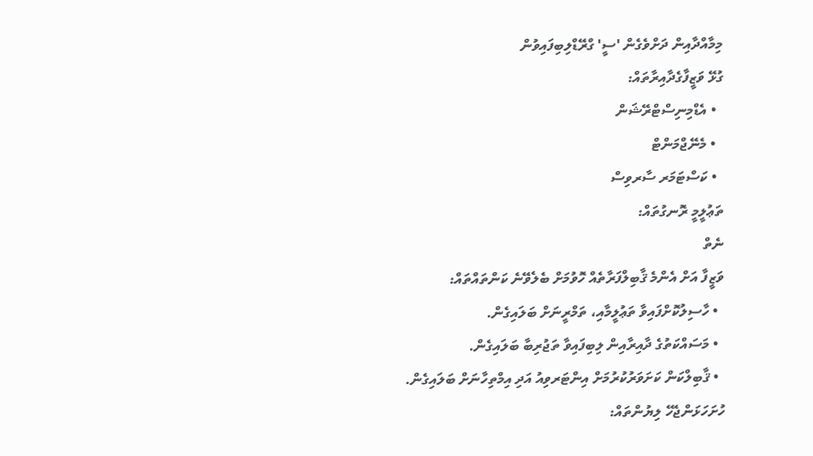މިމާއްދާއިން ދަށްވެގެން 'ސީ' ގްރޭޑްލިބިފައިވުން
ގުޅޭ ވަޒީފާގެދާއިރާތައް:
  • އެޑްމިނިސްޓްރޭޝަން
  • މެނޭޖްމަންޓް
  • ކަސްޓަމަރ ސާރވިސް
ތަޢުލީމީ ރޮނގުތައް:
ނެތް
ވަޒީފާ އަށް އެންމެ ޤާބިލްފަރާތެއް ހޮވުމަށް ބެލެވޭނެ ކަންތައްތައް:
  • ހާސިލުކޮށްފައިވާ ތަޢުލީމާއި، ތަމްރީނަށް ބަލައިގެން.
  • މަސައްކަތުގެ ދާއިރާއިން ލިބިފައިވާ ތަޖުރިބާ ބަލައިގެން.
  • ޤާބިލްކަން ކަށަވަރުކުރުމަށް އިންޓަރވިއު އަދި އިމްތިހާނަށް ބަލައިގެން.
ހުށަހަޅަންޖެހޭ ލިޔުންތައް: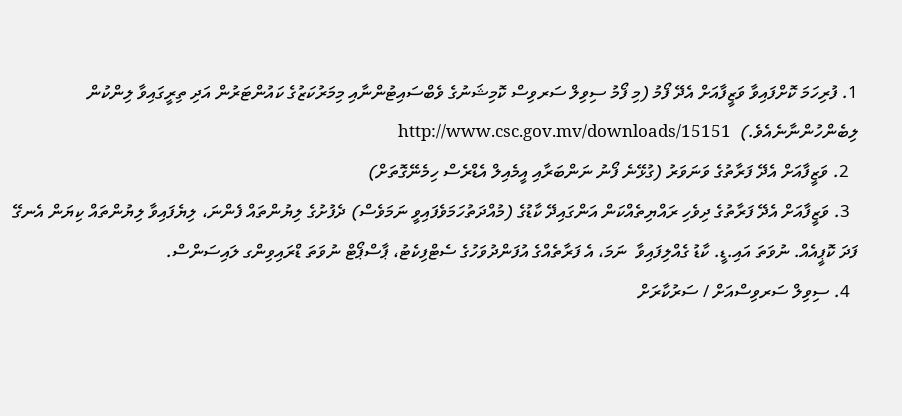1. ފުރިހަމަ ކޮށްފައިވާ ވަޒީފާއަށް އެދޭ ފޯމު (މި ފޯމު ސިވިލް ސަރވިސް ކޮމިޝަނުގެ ވެބްސައިޓުންނާއި މިމަރުކަޒުގެ ކައުންޓަރުން އަދި ތިރީގައިވާ ލިންކުން ލިބެންހުންނާނެއެވެ.)  http://www.csc.gov.mv/downloads/15151
  2. ވަޒީފާއަށް އެދޭ ފަރާތުގެ ވަނަވަރު (ގުޅޭނެ ފޯނު ނަންބަރާއި އީމެއިލް އެޑްރެސް ހިމެނޭގޮތަށް)
  3. ވަޒީފާއަށް އެދޭ ފަރާތުގެ ދިވެހި ރައްޔިތެއްކަން އަންގައިދޭ ކާޑުގެ (މުއްދަތުހަމަވެފައިވީ ނަމަވެސް) ދެފުށުގެ ލިޔުންތައް ފެންނަ، ލިޔެފައިވާ ލިޔުންތައް ކިޔަން އެނގޭ ފަދަ ކޮޕީއެއް. ނުވަތަ އައި.ޑީ. ކާޑު ގެއްލިފައިވާ  ނަމަ، އެ ފަރާތެއްގެ އުފަންދުވަހުގެ ސެޓްފިކެޓު، ޕާސްޕޯޓް ނުވަތަ ޑްރައިވިންގ ލައިސަންސް.
  4. ސިވިލް ސަރވިސްއަށް / ސަރުކާރަށް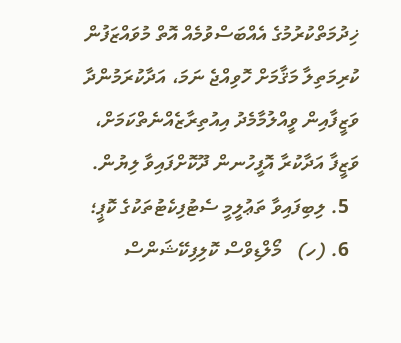ޚިދުމަތްކުރުމުގެ އެއްބަސްވުމެއް އޮތް މުވައްޒަފުން ކުރިމަތިލާ މަޤާމަށް ހޮވިއްޖެ ނަމަ، އަދާކުރަމުންދާ ވަޒީފާއިން ވީއްލުމާމެދު އިއުތިރާޒެއްނެތްކަމަށް، ވަޒީފާ އަދާކުރާ އޮފީހުނން ދޫކޮށްފައިވާ ލިޔުން.
  5. ލިބިފައިވާ ތަޢުލީމީ ސެޓުފިކެޓުތަކުގެ ކޮޕީ؛
  6. (ހ)   މޯލްޑިވްސް ކޮލިފިކޭޝަންސް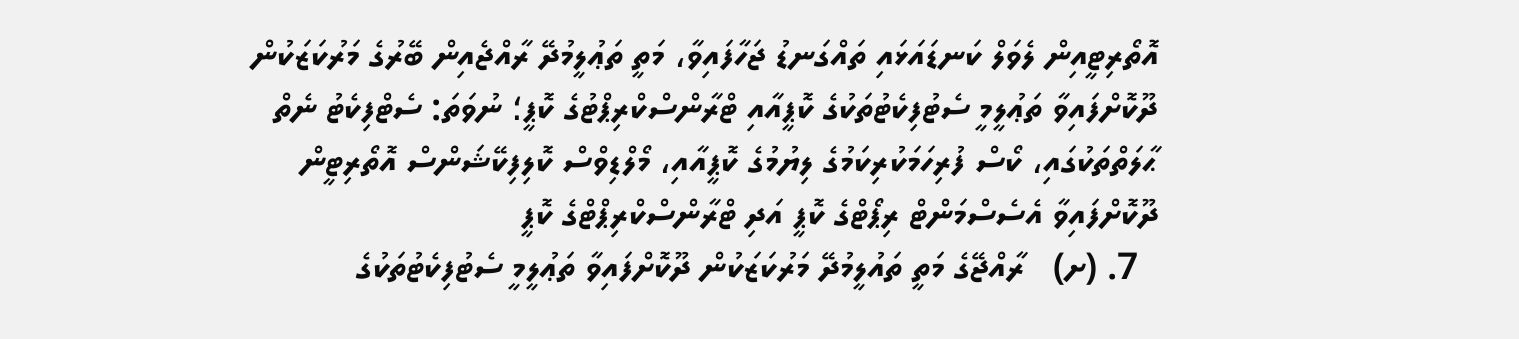އޮތޯރިޓީއިން ލެވަލް ކަނޑައަޅައި ތައްގަނޑު ޖަހާފައިވާ، މަތީ ތަޢުލީމުދޭ ރާއްޖެއިން ބޭރުގެ މަރުކަޒަކުން ދޫކޮށްފައިވާ ތަޢުލީމީ ސެޓުފިކެޓުތަކުގެ ކޮޕީއާއި ޓްރާންސްކްރިޕްޓުގެ ކޮޕީ؛ ނުވަތަ: ސެޓްފިކެޓު ނެތް ޙާލަތްތަކުގައި، ކޯސް ފުރިހަމަކުރިކަމުގެ ލިޔުމުގެ ކޮޕީއާއި، މޯލްޑިވްސް ކޮލިފިކޭޝަންސް އޮތޯރިޓީން ދޫކޮށްފައިވާ އެސެސްމަންޓް ރިޕޯޓްގެ ކޮޕީ އަދި ޓްރާންސްކްރިޕްޓްގެ ކޮޕީ
  7. (ށ)   ރާއްޖޭގެ މަތީ ތައުލީމުދޭ މަރުކަޒަކުން ދޫކޮށްފައިވާ ތަޢުލީމީ ސެޓުފިކެޓުތަކުގެ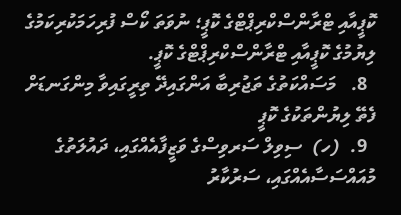ކޮޕީއާއި ޓްރާންސްކްރިޕްޓްގެ ކޮޕީ؛ ނުވަތަ ކޯސް ފުރިހަމަކުރިކަމުގެ ލިޔުމުގެ ކޮޕީއާއި ޓްރާންސްކްރިޕްޓްގެ ކޮޕީ.
  8.   މަސައްކަތުގެ ތަޖުރިބާ އަންގައިދޭ ތިރީގައިވާ މިންގަނޑަށް ފެތޭ ލިޔުންތަކުގެ ކޮޕީ
  9.  (ހ)  ސިވިލް ސަރވިސްގެ ވަޒީފާއެއްގައި، ދައުލަތުގެ މުއައްސަސާއެއްގައި، ސަރުކާރު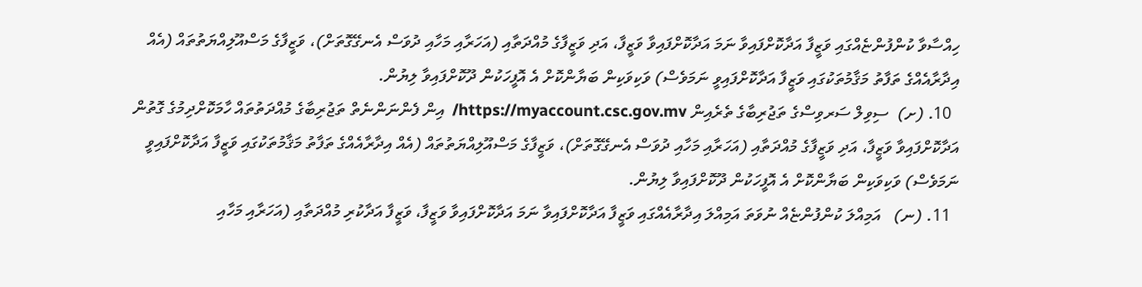ހިއްސާވާ ކުންފުންޏެއްގައި ވަޒީފާ އަދާކޮށްފައިވާ ނަމަ އަދާކޮށްފައިވާ ވަޒީފާ، އަދި ވަޒީފާގެ މުއްދަތާއި (އަހަރާއި މަހާއި ދުވަސް އެނގޭގޮތަށް)، ވަޒީފާގެ މަސްއޫލިއްޔަތުތައް (އެއް އިދާރާއެއްގެ ތަފާތު މަޤާމުތަކުގައި ވަޒީފާ އަދާކޮށްފައިވީ ނަމަވެސް) ވަކިވަކިން ބަޔާންކޮށް އެ އޮފީހަކުން ދޫކޮށްފައިވާ ލިޔުން.
  10. (ށ)  ސިވިލް ސަރވިސްގެ ތަޖުރިބާގެ ތެރެއިން https://myaccount.csc.gov.mv/  އިން ފެންނަންނެތް ތަޖުރިބާގެ މުއްދަތުތައް ހާމަކޮށްދިމުގެ ގޮތުން އަދާކޮށްފައިވާ ވަޒީފާ، އަދި ވަޒީފާގެ މުއްދަތާއި (އަހަރާއި މަހާއި ދުވަސް އެނގޭގޮތަށް)، ވަޒީފާގެ މަސްއޫލިއްޔަތުތައް (އެއް އިދާރާއެއްގެ ތަފާތު މަޤާމުތަކުގައި ވަޒީފާ އަދާކޮށްފައިވީ ނަމަވެސް) ވަކިވަކިން ބަޔާންކޮށް އެ އޮފީހަކުން ދޫކޮށްފައިވާ ލިޔުން.
  11. (ނ)   އަމިއްލަ ކުންފުންޏެއް ނުވަތަ އަމިއްލަ އިދާރާއެއްގައި ވަޒީފާ އަދާކޮށްފައިވާ ނަމަ އަދާކޮށްފައިވާ ވަޒީފާ، ވަޒީފާ އަދާކުރި މުއްދަތާއި (އަހަރާއި މަހާއި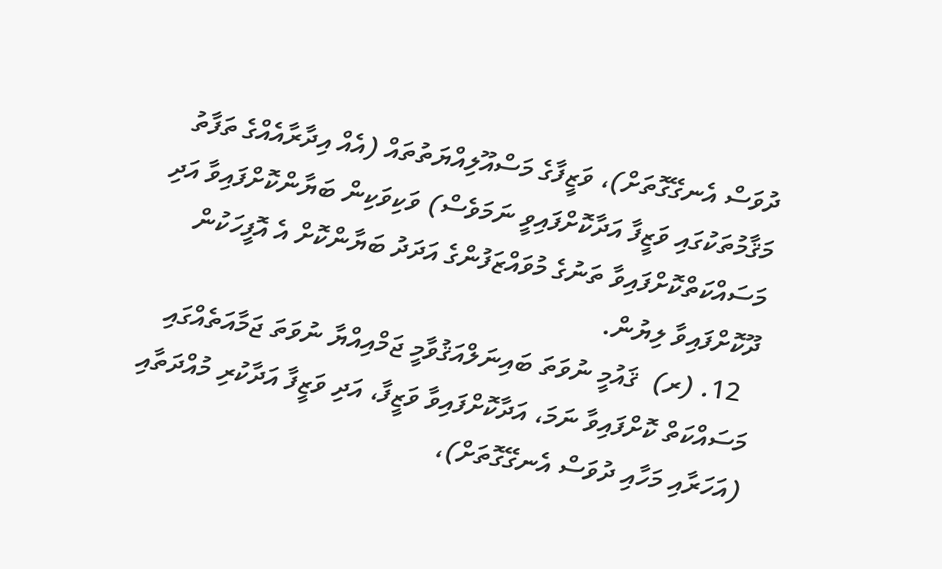ދުވަސް އެނގޭގޮތަށް)، ވަޒީފާގެ މަސްއޫލިއްޔަތުތައް (އެއް އިދާރާއެއްގެ ތަފާތު މަޤާމުތަކުގައި ވަޒީފާ އަދާކޮށްފައިވީ ނަމަވެސް) ވަކިވަކިން ބަޔާންކޮށްފައިވާ އަދި މަސައްކަތްކޮށްފައިވާ ތަނުގެ މުވައްޒަފުންގެ އަދަދު ބަޔާންކޮށް އެ އޮފީހަކުން ދޫކޮށްފައިވާ ލިޔުން.
  12. (ރ)  ޤައުމީ ނުވަތަ ބައިނަލްއަޤުވާމީ ޖަމްއިއްޔާ ނުވަތަ ޖަމާއަތެއްގައި މަސައްކަތް ކޮށްފައިވާ ނަމަ، އަދާކޮށްފައިވާ ވަޒީފާ، އަދި ވަޒީފާ އަދާކުރި މުއްދަތާއި (އަހަރާއި މަހާއި ދުވަސް އެނގޭގޮތަށް)،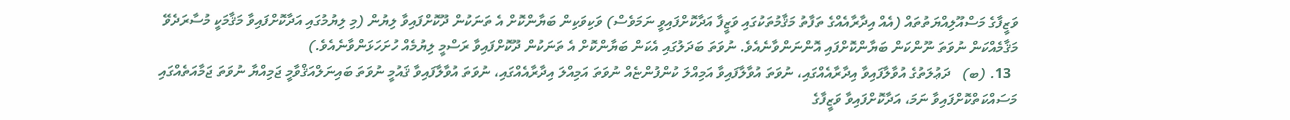ވަޒީފާގެ މަސްއޫލިއްޔަތުތައް (އެއް އިދާރާއެއްގެ ތަފާތު މަޤާމުތަކުގައި ވަޒީފާ އަދާކޮށްފައިވީ ނަމަވެސް) ވަކިވަކިން ބަޔާންކޮށް އެ ތަނަކުން ދޫކޮށްފައިވާ ލިޔުން (މި ލިޔުމުގައި އަދާކޮށްފައިވާ މަޤާމަކީ މުސާރަދެވޭ މަޤާމެއްކަން ނުވަތަ ނޫންކަން ބަޔާންކޮށްފައި އޮންނަންވާނެއެވެ. ނުވަތަ ބަދަލުގައި އެކަން ބަޔާންކޮށް އެ ތަނަކުން ދޫކޮށްފައިވާ ރަސްމީ ލިޔުމެއް ހުށަހަޅަންވާނެއެވެ.)
  13. (ބ)   ދަޢުލަތުގެ އުވާލާފައިވާ އިދާރާއެއްގައި، ނުވަތަ އުވާލާފައިވާ އަމިއްލަ ކުންފުންޏެއް ނުވަތަ އަމިއްލަ އިދާރާއެއްގައި، ނުވަތަ އުވާލާފައިވާ ޤައުމީ ނުވަތަ ބައިނަލްއަޤްވާމީ ޖަމިއްޔާ ނުވަތަ ޖަމާއަތެއްގައި މަސައްކަތްކޮށްފައިވާ ނަމަ، އަދާކޮށްފައިވާ ވަޒީފާގެ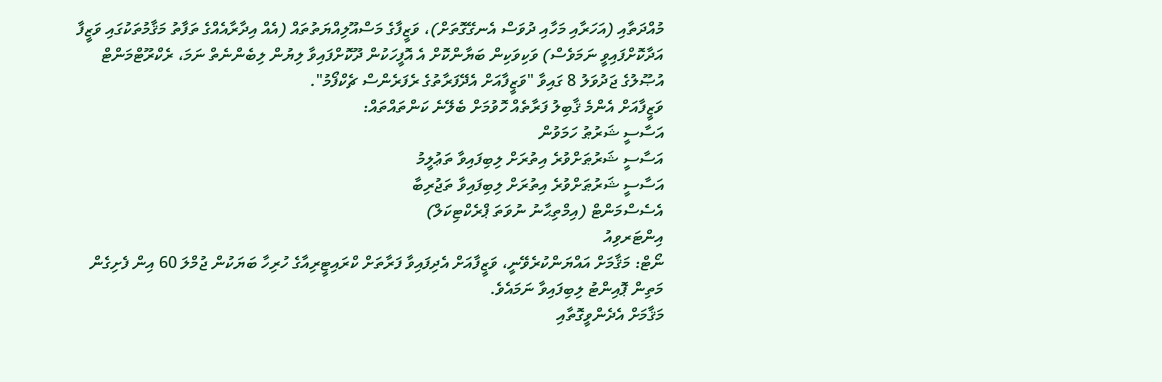މުއްދަތާއި (އަހަރާއި މަހާއި ދުވަސް އެނގޭގޮތަށް)، ވަޒީފާގެ މަސްއޫލިއްޔަތުތައް (އެއް އިދާރާއެއްގެ ތަފާތު މަޤާމުތަކުގައި ވަޒީފާ އަދާކޮށްފައިވީ ނަމަވެސް) ވަކިވަކިން ބަޔާންކޮށް އެ އޮފީހަކުން ދޫކޮށްފައިވާ ލިޔުން ލިބެންނެތް ނަމަ، ރެކްރޫޓްމަންޓް އުޞޫލުގެ ޖަދުވަލު 8 ގައިވާ "ވަޒީފާއަށް އެދޭފަރާތުގެ ރެފަރެންސް ޗެކްފޯމު".
ވަޒީފާއަށް އެންމެ ޤާބިލު ފަރާތެއް ހޮވުމަށް ބެލޭނެ ކަންތައްތައް:
އަސާސީ ޝަރުޠު ހަމަވުން
އަސާސީ ޝަރުޠަށްވުރެ އިތުރަށް ލިބިފައިވާ ތަޢުލީމު
އަސާސީ ޝަރުޠަށްވުރެ އިތުރަށް ލިބިފައިވާ ތަޖުރިބާ
އެސެސްމަންޓް (އިމްތިޙާނު ނުވަތަ ޕްރެކްޓިކަލް)
އިންޓަރވިއު
ނޯޓް: މަޤާމަށް އައްޔަންކުރެވޭނީ، ވަޒީފާއަށް އެދިފައިވާ ފަރާތަށް ކްރައިޓީރިއާގެ ހުރިހާ ބަޔަކުން ޖުމްލަ 60 އިން ފެށިގެން މަތިން ޕޮއިންޓު ލިބިފައިވާ ނަމައެވެ.
މަޤާމަށް އެދެންވީގޮތާއި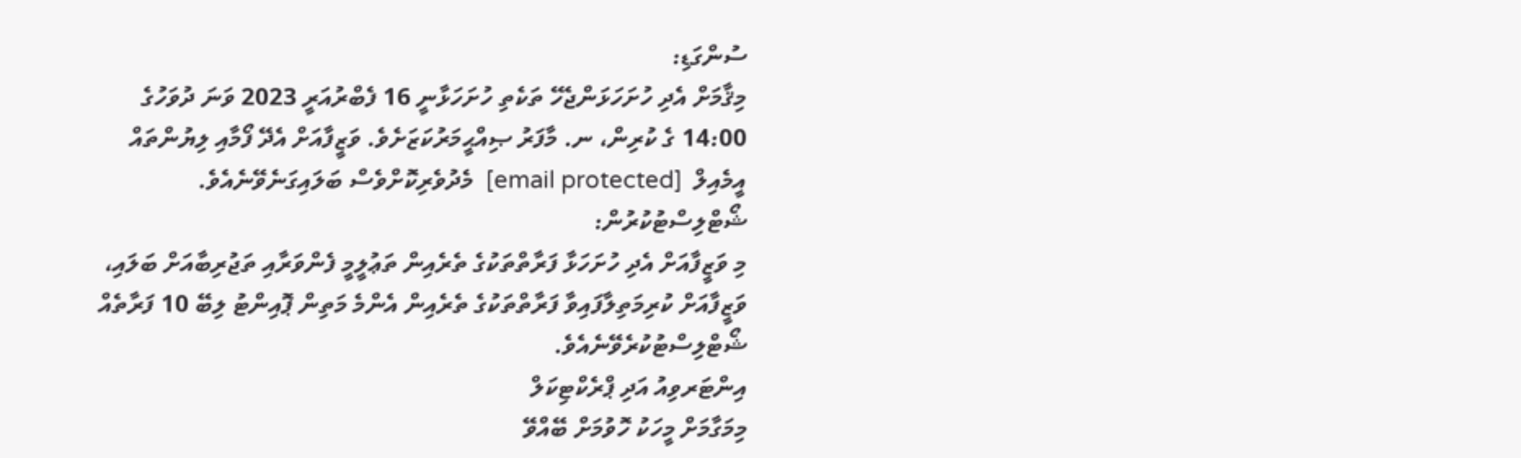ސުންގަޑި:
މިޤާމަށް އެދި ހުށަހަޅަންޖެހޭ ތަކެތި ހުށަހަޅާނީ 16 ފެބްރުއަރީ 2023 ވަނަ ދުވަހުގެ 14:00 ގެ ކުރިން، ނ. މާފަރު ޞިއްޙީމަރުކަޒަށެވެ. ވަޒީފާއަށް އެދޭ ފޯމާއި ލިޔުންތައް އީމެއިލް  [email protected]  މެދުވެރިކޮށްވެސް ބަލައިގަނެވޭނެއެވެ.
ޝޯޓްލިސްޓުކުރުން:
މި ވަޒީފާއަށް އެދި ހުށަހަޅާ ފަރާތްތަކުގެ ތެރެއިން ތަޢުލީމީ ފެންވަރާއި ތަޖުރިބާއަށް ބަލައި، ވަޒީފާއަށް ކުރިމަތިލާފައިވާ ފަރާތްތަކުގެ ތެރެއިން އެންމެ މަތިން ޕޮއިންޓު ލިބޭ 10 ފަރާތެއް ޝޯޓްލިސްޓުކުރެވޭނެއެވެ.
އިންޓަރވިއު އަދި ޕްރެކްޓިކަލް
މިމަގާމަށް މީހަކު ހޮވުމަށް ބޭއްވޭ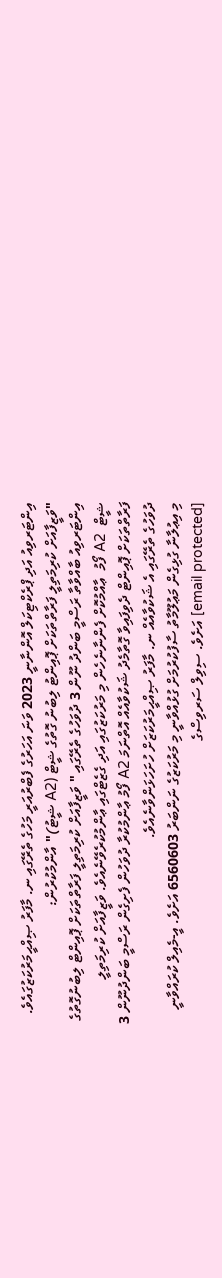އިންޓަރވިއު އަދި ޕްރެކްޓިކަލް އޮންނާނީ 2023 ވަނަ އަހަރުގެ ފެބްރުއަރީ މަހުގެ ތެރޭގައި ނ. މާފަރު ޞިއްޙީމަރުކަޒުގައެވެ.
"ވަޒީފާއަށް ކުރިމަތިލީ ފަރާތްތަކަށް ޕޮއިންޓު ލިބުނު ގޮތުގެ ޝީޓް (A2 ޝީޓު)" އާންމުކުރުން:
އިންޓަރވިއު ބާއްވާތާ ރަސްމީ ބަންދު ނޫން 3 ދުވަހުގެ ތެރޭގައި " ވަޒީފާއަށް ކުރިމަތިލީ ފަރާތްތަކަށް ޕޮއިންޓް ލިބުނުގޮތުގެ ޝީޓް  A2 ފޯމު  ޢާއްމުކޮށް ފެންނާނެހެން މި މަރުކަޒުގައި އަދި ގެޒެޓްގައި ޢާންމުކުރެވޭނެއެވެ. ވަޒީފާއަށް ކުރިމަތިލީ ފަރާތްތަކަށް ޕޮއިންޓް ދެވިފައިވާ ގޮތާމެދު ޝަކުވާއެއް އޮތްނަމަ A2 ފޯމު ޢާންމުކުރާ ދުވަހުން ފެށިގެން ރަސްމީ ބަންދުނޫން 3 ދުވަހުގެ ތެރޭގައި އެ ޝަކުވާއެއް ނ. މާފަރު ޞިއްޙީމަރުކަޒަށް ހުށަހަޅަންވާނެއެވެ.
މި އިޢުލާނާ ގުޅިގެން މަޢުލޫމާތު ސާފުކުރުމަށް ގުޅުއްވާނީ މި މަރުކަޒުގެ ނަންބަރު 6560603 އަށެވެ. އީ-މެއިލް ކުރައްވާނީ  [email protected] އަށެވެ. ސިވިލް ސަރވިސްގެ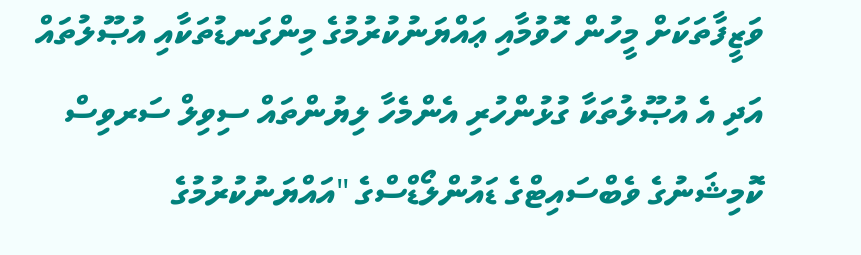ވަޒީފާތަކަށް މީހުން ހޮވުމާއި ޢައްޔަނުކުރުމުގެ މިންގަނޑުތަކާއި އުޞޫލުތައް އަދި އެ އުޞޫލުތަކާ ގުޅުންހުރި އެންމެހާ ލިޔުންތައް ސިވިލް ސަރވިސް ކޮމިޝަނުގެ ވެބްސައިޓްގެ ޑައުންލޯޑްސްގެ "އައްޔަނުކުރުމުގެ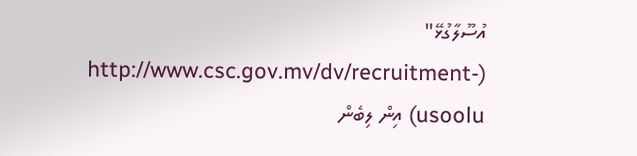އުސޫލާގުޅޭ" (http://www.csc.gov.mv/dv/recruitment-usoolu) އިން ލިބެން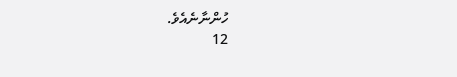ހުންނާނެއެވެ.
12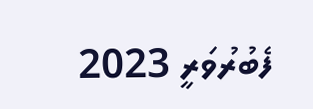ފެބުރުވަރީ 2023